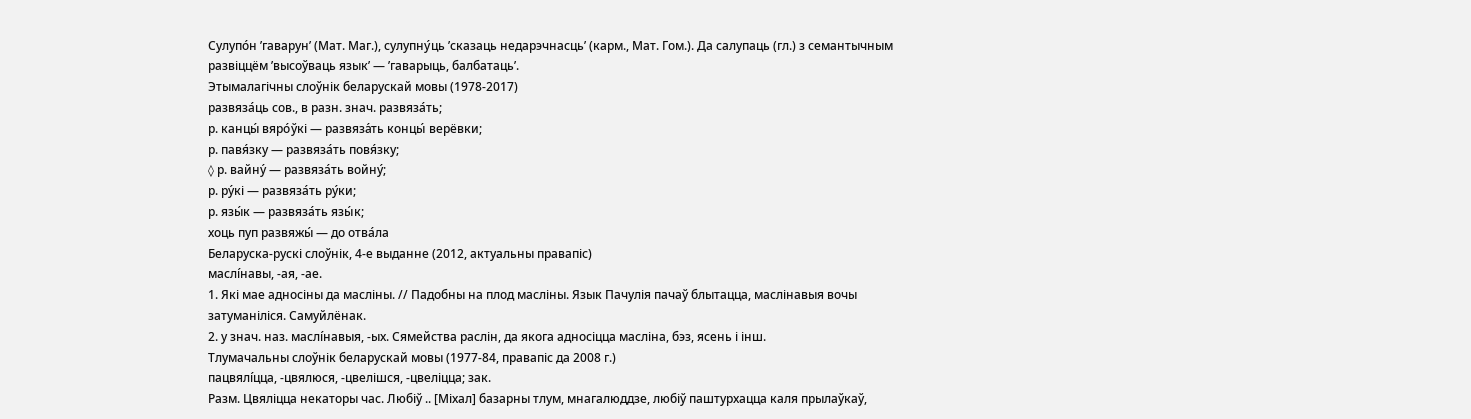Сулупо́н ’гаварун’ (Мат. Маг.), сулупну́ць ’сказаць недарэчнасць’ (карм., Мат. Гом.). Да салупаць (гл.) з семантычным развіццём ’высоўваць язык’ — ’гаварыць, балбатаць’.
Этымалагічны слоўнік беларускай мовы (1978-2017)
развяза́ць сов., в разн. знач. развяза́ть;
р. канцы́ вяро́ўкі — развяза́ть концы́ верёвки;
р. павя́зку — развяза́ть повя́зку;
◊ р. вайну́ — развяза́ть войну́;
р. ру́кі — развяза́ть ру́ки;
р. язы́к — развяза́ть язы́к;
хоць пуп развяжы́ — до отва́ла
Беларуска-рускі слоўнік, 4-е выданне (2012, актуальны правапіс)
маслі́навы, ‑ая, ‑ае.
1. Які мае адносіны да масліны. // Падобны на плод масліны. Язык Пачулія пачаў блытацца, маслінавыя вочы затуманіліся. Самуйлёнак.
2. у знач. наз. маслі́навыя, ‑ых. Сямейства раслін, да якога адносіцца масліна, бэз, ясень і інш.
Тлумачальны слоўнік беларускай мовы (1977-84, правапіс да 2008 г.)
пацвялі́цца, ‑цвялюся, ‑цвелішся, ‑цвеліцца; зак.
Разм. Цвяліцца некаторы час. Любіў .. [Міхал] базарны тлум, мнагалюддзе, любіў паштурхацца каля прылаўкаў,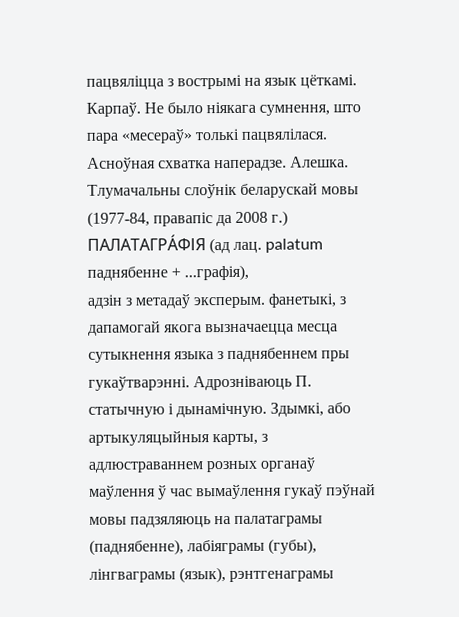пацвяліцца з вострымі на язык цёткамі. Карпаў. Не было ніякага сумнення, што пара «месераў» толькі пацвялілася. Асноўная схватка наперадзе. Алешка.
Тлумачальны слоўнік беларускай мовы (1977-84, правапіс да 2008 г.)
ПАЛАТАГРА́ФІЯ (ад лац. palatum паднябенне + ...графія),
адзін з метадаў эксперым. фанетыкі, з дапамогай якога вызначаецца месца сутыкнення языка з паднябеннем пры гукаўтварэнні. Адрозніваюць П. статычную і дынамічную. Здымкі, або артыкуляцыйныя карты, з адлюстраваннем розных органаў маўлення ў час вымаўлення гукаў пэўнай мовы падзяляюць на палатаграмы (паднябенне), лабіяграмы (губы), лінгваграмы (язык), рэнтгенаграмы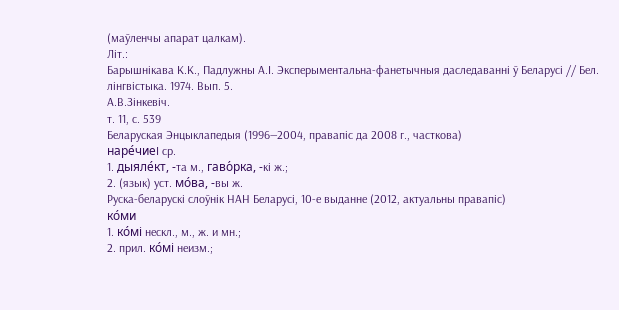(маўленчы апарат цалкам).
Літ.:
Барышнікава К.К., Падлужны А.І. Эксперыментальна-фанетычныя даследаванні ў Беларусі // Бел. лінгвістыка. 1974. Вып. 5.
А.В.Зінкевіч.
т. 11, с. 539
Беларуская Энцыклапедыя (1996—2004, правапіс да 2008 г., часткова)
наре́чиеI ср.
1. дыяле́кт, -та м., гаво́рка, -кі ж.;
2. (язык) уст. мо́ва, -вы ж.
Руска-беларускі слоўнік НАН Беларусі, 10-е выданне (2012, актуальны правапіс)
ко́ми
1. ко́мі нескл., м., ж. и мн.;
2. прил. ко́мі неизм.;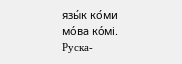язы́к ко́ми мо́ва ко́мі.
Руска-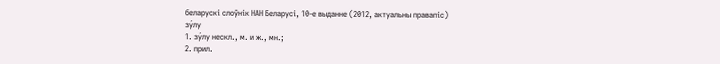беларускі слоўнік НАН Беларусі, 10-е выданне (2012, актуальны правапіс)
зу́лу
1. зу́лу нескл., м. и ж., мн.;
2. прил.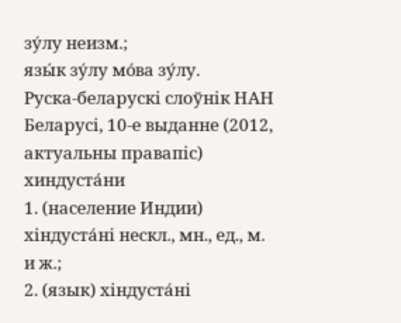зу́лу неизм.;
язы́к зу́лу мо́ва зу́лу.
Руска-беларускі слоўнік НАН Беларусі, 10-е выданне (2012, актуальны правапіс)
хиндуста́ни
1. (население Индии) хіндуста́ні нескл., мн., ед., м. и ж.;
2. (язык) хіндуста́ні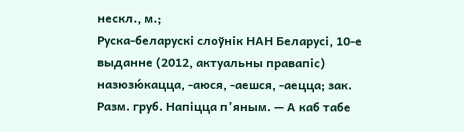нескл., м.;
Руска-беларускі слоўнік НАН Беларусі, 10-е выданне (2012, актуальны правапіс)
назюзю́кацца, ‑аюся, ‑аешся, ‑аецца; зак.
Разм. груб. Напіцца п’яным. — А каб табе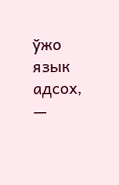ўжо язык адсох, —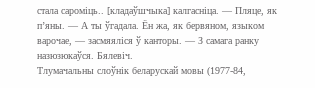стала сароміць.. [кладаўшчыка] калгасніца. — Пляце, як п’яны. — А ты ўгадала. Ён жа, як бервяном, языком варочае, — засмяяліся ў канторы. — З самага ранку назюзюкаўся. Бялевіч.
Тлумачальны слоўнік беларускай мовы (1977-84,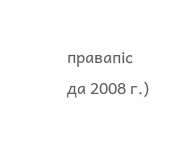правапіс да 2008 г.)